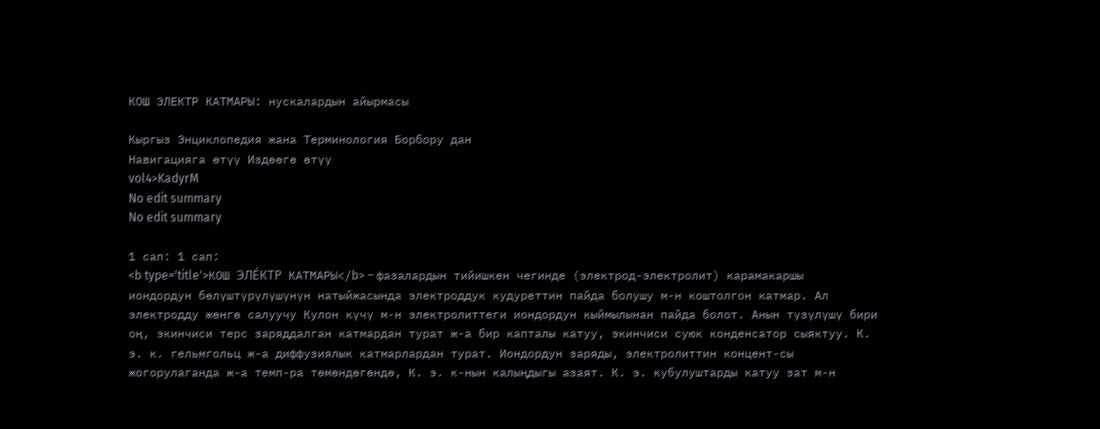КОШ ЭЛЕКТР КАТМАРЫ: нускалардын айырмасы

Кыргыз Энциклопедия жана Терминология Борбору дан
Навигацияга өтүү Издөөгө өтүү
vol4>KadyrM
No edit summary
No edit summary

1 сап: 1 сап:
<b type='title'>КОШ ЭЛЕ́КТР КАТМАРЫ</b> – фазалардын тийишкен чегинде (электрод-электролит) карамакаршы иондордун бөлүштүрүлүшүнүн натыйжасында электроддук кудуреттин пайда болушу м-н коштолгон катмар. Ал электродду жөнгө салуучу Кулон күчү м-н электролиттеги иондордун кыймылынан пайда болот. Анын түзүлүшү бири оң, экинчиси терс заряддалган катмардан турат ж-а бир капталы катуу, экинчиси суюк конденсатор сыяктуу. К. э. к. гельмгольц ж-а диффузиялык катмарлардан турат. Иондордун заряды, электролиттин концент-сы жогорулаганда ж-а темп-ра төмөндөгөндө, К. э. к-нын калыңдыгы азаят. К. э. кубулуштарды катуу зат м-н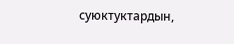суюктуктардын,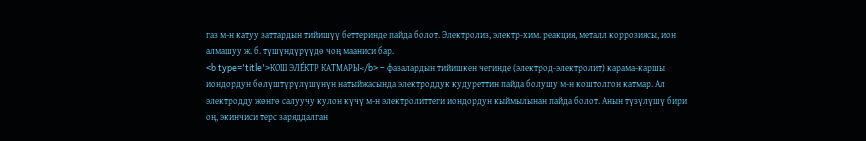газ м-н катуу заттардын тийишүү беттеринде пайда болот. Электролиз, электр-хим. реакция, металл коррозиясы, ион алмашуу ж. б. түшүндүрүүдө чоң мааниси бар.
<b type='title'>КОШ ЭЛЕ́КТР КАТМАРЫ</b> – фазалардын тийишкен чегинде (электрод-электролит) карама-каршы иондордун бөлүштүрүлүшүнүн натыйжасында электроддук кудуреттин пайда болушу м-н коштолгон катмар. Ал электродду жөнгө салуучу кулон күчү м-н электролиттеги иондордун кыймылынан пайда болот. Анын түзүлүшү бири оң, экинчиси терс заряддалган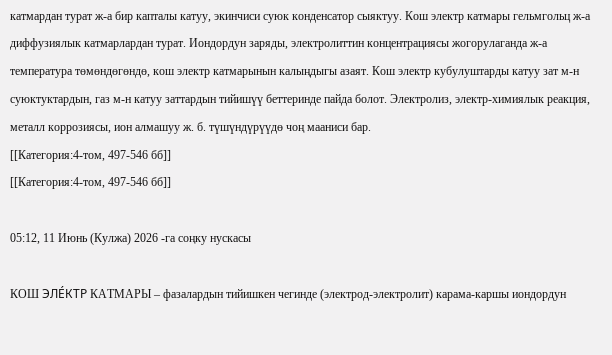катмардан турат ж-а бир капталы катуу, экинчиси суюк конденсатор сыяктуу. Кош электр катмары гельмгольц ж-а диффузиялык катмарлардан турат. Иондордун заряды, электролиттин концентрациясы жогорулаганда ж-а температура төмөндөгөндө, кош электр катмарынын калыңдыгы азаят. Кош электр кубулуштарды катуу зат м-н суюктуктардын, газ м-н катуу заттардын тийишүү беттеринде пайда болот. Электролиз, электр-химиялык реакция, металл коррозиясы, ион алмашуу ж. б. түшүндүрүүдө чоң мааниси бар.
[[Категория:4-том, 497-546 бб]]
[[Категория:4-том, 497-546 бб]]

05:12, 11 Июнь (Кулжа) 2026 -га соңку нускасы

КОШ ЭЛЕ́КТР КАТМАРЫ – фазалардын тийишкен чегинде (электрод-электролит) карама-каршы иондордун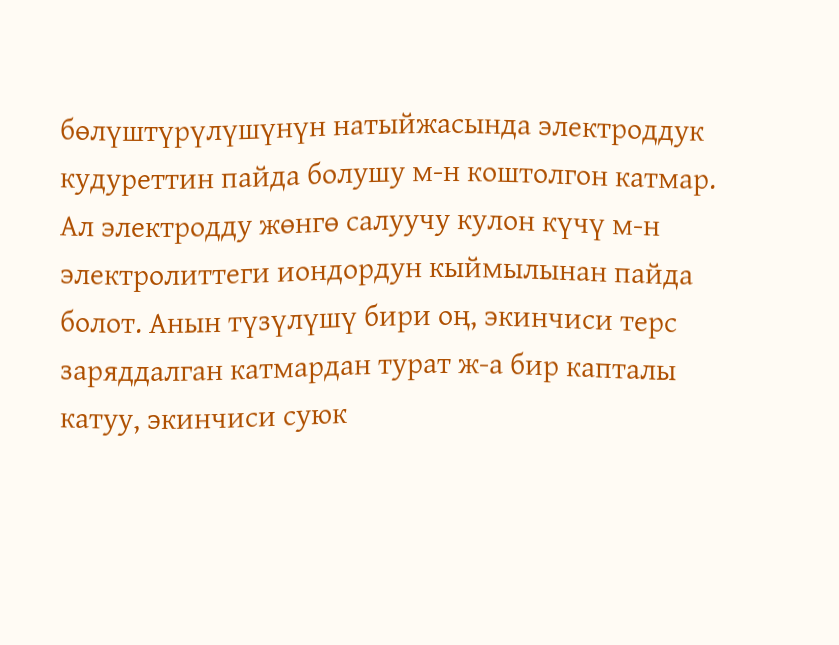бөлүштүрүлүшүнүн натыйжасында электроддук кудуреттин пайда болушу м-н коштолгон катмар. Ал электродду жөнгө салуучу кулон күчү м-н электролиттеги иондордун кыймылынан пайда болот. Анын түзүлүшү бири оң, экинчиси терс заряддалган катмардан турат ж-а бир капталы катуу, экинчиси суюк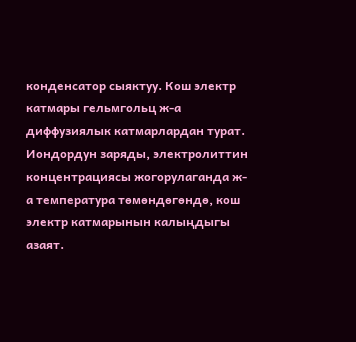конденсатор сыяктуу. Кош электр катмары гельмгольц ж-а диффузиялык катмарлардан турат. Иондордун заряды, электролиттин концентрациясы жогорулаганда ж-а температура төмөндөгөндө, кош электр катмарынын калыңдыгы азаят.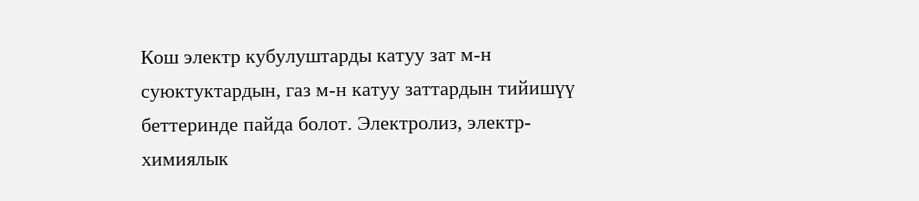Кош электр кубулуштарды катуу зат м-н суюктуктардын, газ м-н катуу заттардын тийишүү беттеринде пайда болот. Электролиз, электр-химиялык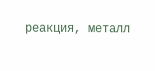реакция, металл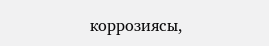коррозиясы,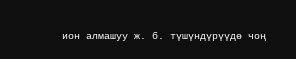ион алмашуу ж. б. түшүндүрүүдө чоң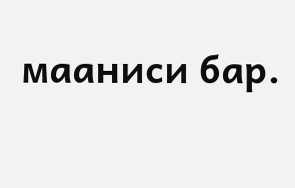мааниси бар.